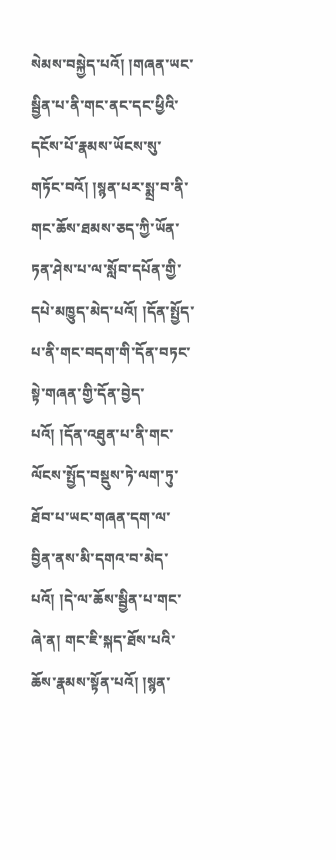སེམས་བསྐྱེད་པའོ། །གཞན་ཡང་སྦྱིན་པ་ནི་གང་ནང་དང་ཕྱིའི་དངོས་པོ་རྣམས་ཡོངས་སུ་གཏོང་བའོ། །སྙན་པར་སྨྲ་བ་ནི་གང་ཆོས་ཐམས་ཅད་ཀྱི་ཡོན་ཏན་ཤེས་པ་ལ་སློབ་དཔོན་གྱི་དཔེ་མཁྱུད་མེད་པའོ། །དོན་སྤྱོད་པ་ནི་གང་བདག་གི་དོན་བཏང་སྟེ་གཞན་གྱི་དོན་བྱེད་ པའོ། །དོན་འཐུན་པ་ནི་གང་ལོངས་སྤྱོད་བསྡུས་ཏེ་ལག་ཏུ་ཐོབ་པ་ཡང་གཞན་དག་ལ་བྱིན་ནས་མི་དགའ་བ་མེད་པའོ། །དེ་ལ་ཆོས་སྦྱིན་པ་གང་ཞེ་ན། གང་ཇི་སྐད་ཐོས་པའི་ཆོས་རྣམས་སྟོན་པའོ། །སྙན་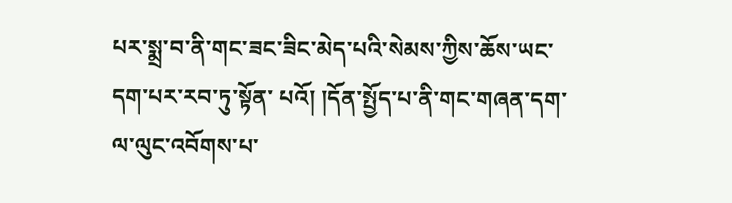པར་སྨྲ་བ་ནི་གང་ཟང་ཟིང་མེད་པའི་སེམས་ཀྱིས་ཆོས་ཡང་དག་པར་རབ་ཏུ་སྟོན་ པའོ། །དོན་སྤྱོད་པ་ནི་གང་གཞན་དག་ལ་ལུང་འབོགས་པ་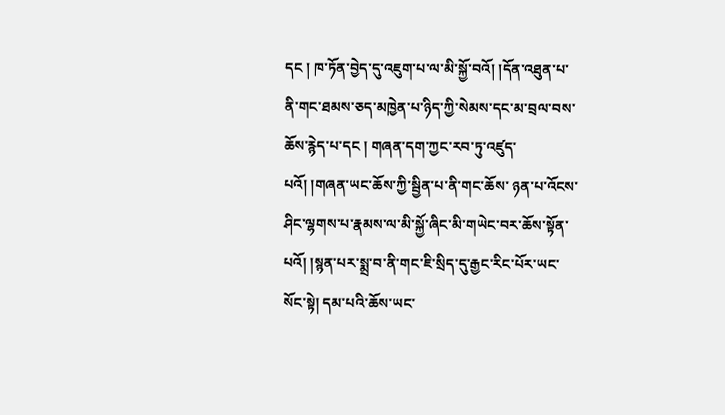དང ། ཁ་ཏོན་བྱེད་དུ་འཇུག་པ་ལ་མི་སྐྱོ་བའོ། །དོན་འཐུན་པ་ནི་གང་ཐམས་ཅད་མཁྱེན་པ་ཉིད་ཀྱི་སེམས་དང་མ་བྲལ་བས་ཆོས་རྙེད་པ་དང ། གཞན་དག་ཀྱང་རབ་ཏུ་འཛུད་པའོ། །གཞན་ཡང་ཆོས་ཀྱི་སྦྱིན་པ་ནི་གང་ཆོས་ ཉན་པ་འོངས་ཤིང་ལྷགས་པ་རྣམས་ལ་མི་སྐྱོ་ཞིང་མི་གཡེང་བར་ཆོས་སྟོན་པའོ། །སྙན་པར་སྨྲ་བ་ནི་གང་ཇི་སྲིད་དུ་རྒྱང་རིང་པོར་ཡང་སོང་སྟེ། དམ་པའི་ཆོས་ཡང་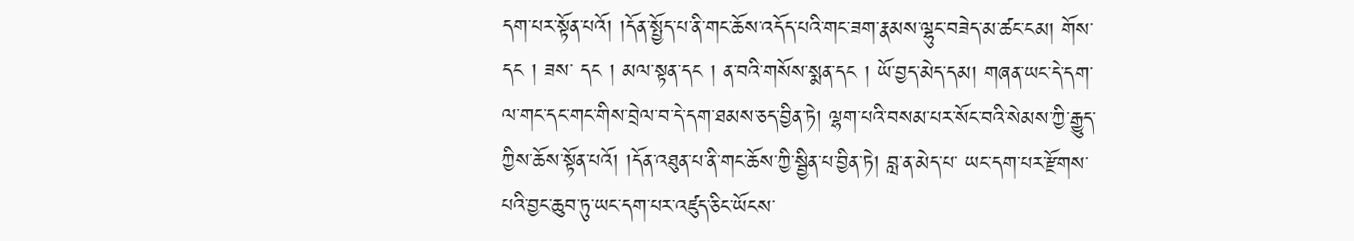དག་པར་སྟོན་པའོ། །དོན་སྤྱོད་པ་ནི་གང་ཆོས་འདོད་པའི་གང་ཟག་རྣམས་ལྷུང་བཟེད་མ་ཚང་ངམ། གོས་དང ། ཟས་ དང ། མལ་སྟན་དང ། ན་བའི་གསོས་སྨན་དང ། ཡོ་བྱད་མེད་དམ། གཞན་ཡང་དེ་དག་ལ་གང་དང་གང་གིས་བྲེལ་བ་དེ་དག་ཐམས་ཅད་བྱིན་ཏེ། ལྷག་པའི་བསམ་པར་སོང་བའི་སེམས་ཀྱི་རྒྱུད་ཀྱིས་ཆོས་སྟོན་པའོ། །དོན་འཐུན་པ་ནི་གང་ཆོས་ཀྱི་སྦྱིན་པ་བྱིན་ཏེ། བླ་ན་མེད་པ་ ཡང་དག་པར་རྫོགས་པའི་བྱང་ཆུབ་ཏུ་ཡང་དག་པར་འཛུད་ཅིང་ཡོངས་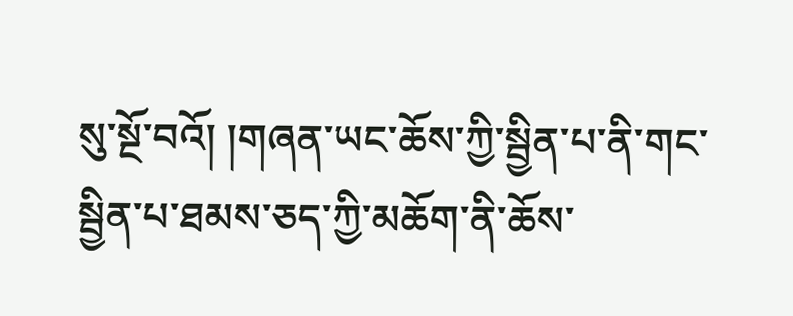སུ་སྔོ་བའོ། །གཞན་ཡང་ཆོས་ཀྱི་སྦྱིན་པ་ནི་གང་སྦྱིན་པ་ཐམས་ཅད་ཀྱི་མཆོག་ནི་ཆོས་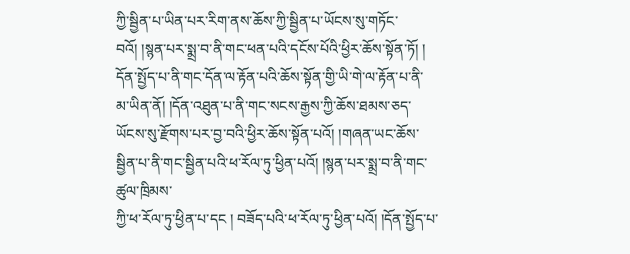ཀྱི་སྦྱིན་པ་ཡིན་པར་རིག་ནས་ཆོས་ཀྱི་སྦྱིན་པ་ཡོངས་སུ་གཏོང་བའོ། །སྙན་པར་སྨྲ་བ་ནི་གང་ཕན་པའི་དངོས་པོའི་ཕྱིར་ཆོས་སྟོན་ཏོ། ། དོན་སྤྱོད་པ་ནི་གང་དོན་ལ་རྟོན་པའི་ཆོས་སྟོན་གྱི་ཡི་གེ་ལ་རྟོན་པ་ནི་མ་ཡིན་ནོ། །དོན་འཐུན་པ་ནི་གང་སངས་རྒྱས་ཀྱི་ཆོས་ཐམས་ཅད་ཡོངས་སུ་རྫོགས་པར་བྱ་བའི་ཕྱིར་ཆོས་སྟོན་པའོ། །གཞན་ཡང་ཆོས་སྦྱིན་པ་ནི་གང་སྦྱིན་པའི་ཕ་རོལ་ཏུ་ཕྱིན་པའོ། །སྙན་པར་སྨྲ་བ་ནི་གང་ཚུལ་ཁྲིམས་
ཀྱི་ཕ་རོལ་ཏུ་ཕྱིན་པ་དང ། བཟོད་པའི་ཕ་རོལ་ཏུ་ཕྱིན་པའོ། །དོན་སྤྱོད་པ་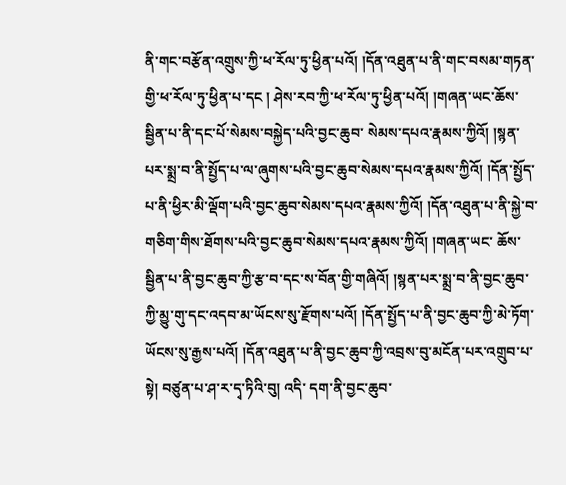ནི་གང་བརྩོན་འགྲུས་ཀྱི་ཕ་རོལ་ཏུ་ཕྱིན་པའོ། །དོན་འཐུན་པ་ནི་གང་བསམ་གཏན་གྱི་ཕ་རོལ་ཏུ་ཕྱིན་པ་དང ། ཤེས་རབ་ཀྱི་ཕ་རོལ་ཏུ་ཕྱིན་པའོ། །གཞན་ཡང་ཆོས་སྦྱིན་པ་ནི་དང་པོ་སེམས་བསྐྱེད་པའི་བྱང་ཆུབ་ སེམས་དཔའ་རྣམས་ཀྱིའོ། །སྙན་པར་སྨྲ་བ་ནི་སྤྱོད་པ་ལ་ཞུགས་པའི་བྱང་ཆུབ་སེམས་དཔའ་རྣམས་ཀྱིའོ། །དོན་སྤྱོད་པ་ནི་ཕྱིར་མི་ལྡོག་པའི་བྱང་ཆུབ་སེམས་དཔའ་རྣམས་ཀྱིའོ། །དོན་འཐུན་པ་ནི་སྐྱེ་བ་གཅིག་གིས་ཐོགས་པའི་བྱང་ཆུབ་སེམས་དཔའ་རྣམས་ཀྱིའོ། །གཞན་ཡང་ ཆོས་སྦྱིན་པ་ནི་བྱང་ཆུབ་ཀྱི་རྩ་བ་དང་ས་བོན་གྱི་གཞིའོ། །སྙན་པར་སྨྲ་བ་ནི་བྱང་ཆུབ་ཀྱི་མྱུ་གུ་དང་འདབ་མ་ཡོངས་སུ་རྫོགས་པའོ། །དོན་སྤྱོད་པ་ནི་བྱང་ཆུབ་ཀྱི་མེ་ཏོག་ཡོངས་སུ་རྒྱས་པའོ། །དོན་འཐུན་པ་ནི་བྱང་ཆུབ་ཀྱི་འབྲས་བུ་མངོན་པར་འགྲུབ་པ་སྟེ། བཙུན་པ་ཤ་ར་དྭ་ཏིའི་བུ། འདི་ དག་ནི་བྱང་ཆུབ་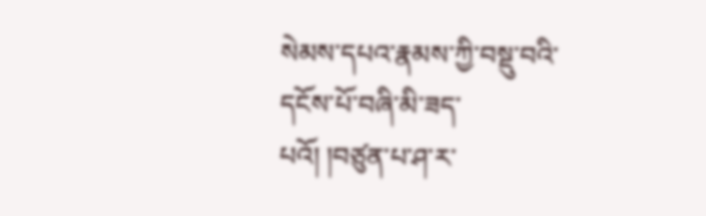སེམས་དཔའ་རྣམས་ཀྱི་བསྡུ་བའི་དངོས་པོ་བཞི་མི་ཟད་པའོ། །བཙུན་པ་ཤ་ར་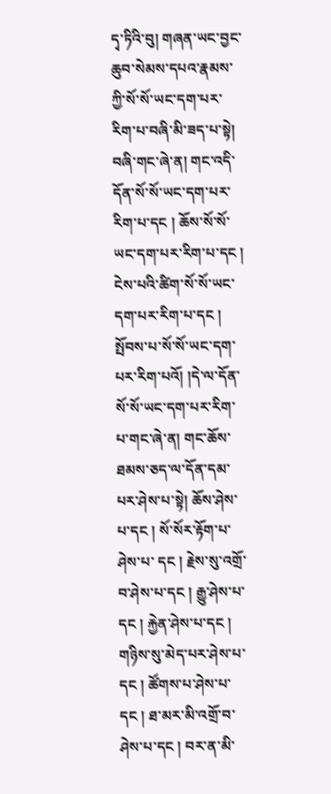དྭ་ཏིའི་བུ། གཞན་ཡང་བྱང་ཆུབ་སེམས་དཔའ་རྣམས་ཀྱི་སོ་སོ་ཡང་དག་པར་རིག་པ་བཞི་མི་ཟད་པ་སྟེ། བཞི་གང་ཞེ་ན། གང་འདི་དོན་སོ་སོ་ཡང་དག་པར་རིག་པ་དང ། ཆོས་སོ་སོ་ ཡང་དག་པར་རིག་པ་དང ། ངེས་པའི་ཚིག་སོ་སོ་ཡང་དག་པར་རིག་པ་དང ། སྤོབས་པ་སོ་སོ་ཡང་དག་པར་རིག་པའོ། །དེ་ལ་དོན་སོ་སོ་ཡང་དག་པར་རིག་པ་གང་ཞེ་ན། གང་ཆོས་ཐམས་ཅད་ལ་དོན་དམ་པར་ཤེས་པ་སྟེ། ཆོས་ཤེས་པ་དང ། སོ་སོར་རྟོག་པ་ཤེས་པ་ དང ། རྗེས་སུ་འགྲོ་བ་ཤེས་པ་དང ། རྒྱུ་ཤེས་པ་དང ། རྐྱེན་ཤེས་པ་དང ། གཉིས་སུ་མེད་པར་ཤེས་པ་དང ། ཚོགས་པ་ཤེས་པ་དང ། ཐ་མར་མི་འགྲོ་བ་ཤེས་པ་དང ། བར་ན་མི་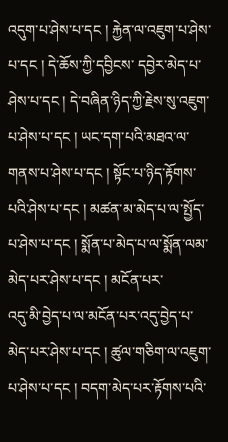འདུག་པ་ཤེས་པ་དང ། རྐྱེན་ལ་འཇུག་པ་ཤེས་པ་དང ། དེ་ཆོས་ཀྱི་དབྱིངས་ དབྱེར་མེད་པ་ཤེས་པ་དང ། དེ་བཞིན་ཉིད་ཀྱི་རྗེས་སུ་འཇུག་པ་ཤེས་པ་དང ། ཡང་དག་པའི་མཐའ་ལ་གནས་པ་ཤེས་པ་དང ། སྟོང་པ་ཉིད་རྟོགས་པའི་ཤེས་པ་དང ། མཚན་མ་མེད་པ་ལ་སྤྱོད་པ་ཤེས་པ་དང ། སྨོན་པ་མེད་པ་ལ་སྨོན་ལམ་མེད་པར་ཤེས་པ་དང ། མངོན་པར་
འདུ་མི་བྱེད་པ་ལ་མངོན་པར་འདུ་བྱེད་པ་མེད་པར་ཤེས་པ་དང ། ཚུལ་གཅིག་ལ་འཇུག་པ་ཤེས་པ་དང ། བདག་མེད་པར་རྟོགས་པའི་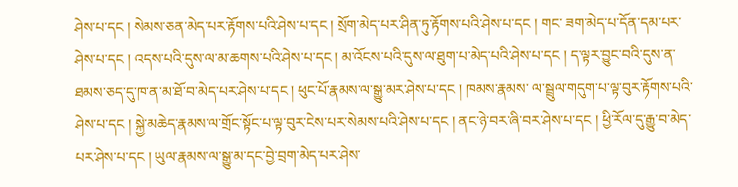ཤེས་པ་དང ། སེམས་ཅན་མེད་པར་རྟོགས་པའི་ཤེས་པ་དང ། སྲོག་མེད་པར་ཤིན་ཏུ་རྟོགས་པའི་ཤེས་པ་དང ། གང་ ཟག་མེད་པ་དོན་དམ་པར་ཤེས་པ་དང ། འདས་པའི་དུས་ལ་མ་ཆགས་པའི་ཤེས་པ་དང ། མ་འོངས་པའི་དུས་ལ་ཐུག་པ་མེད་པའི་ཤེས་པ་དང ། ད་ལྟར་བྱུང་བའི་དུས་ན་ཐམས་ཅད་དུ་ཁ་ན་མ་ཐོ་བ་མེད་པར་ཤེས་པ་དང ། ཕུང་པོ་རྣམས་ལ་སྒྱུ་མར་ཤེས་པ་དང ། ཁམས་རྣམས་ ལ་སྦྲུལ་གདུག་པ་ལྟ་བུར་རྟོགས་པའི་ཤེས་པ་དང ། སྐྱེ་མཆེད་རྣམས་ལ་གྲོང་སྟོང་པ་ལྟ་བུར་ངེས་པར་སེམས་པའི་ཤེས་པ་དང ། ནང་ཉེ་བར་ཞི་བར་ཤེས་པ་དང ། ཕྱི་རོལ་དུ་རྒྱུ་བ་མེད་པར་ཤེས་པ་དང ། ཡུལ་རྣམས་ལ་སྒྱུ་མ་དང་བྱེ་བྲག་མེད་པར་ཤེས་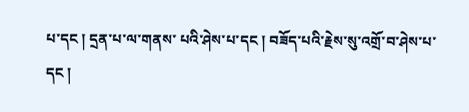པ་དང ། དྲན་པ་ལ་གནས་ པའི་ཤེས་པ་དང ། བཟོད་པའི་རྗེས་སུ་འགྲོ་བ་ཤེས་པ་དང །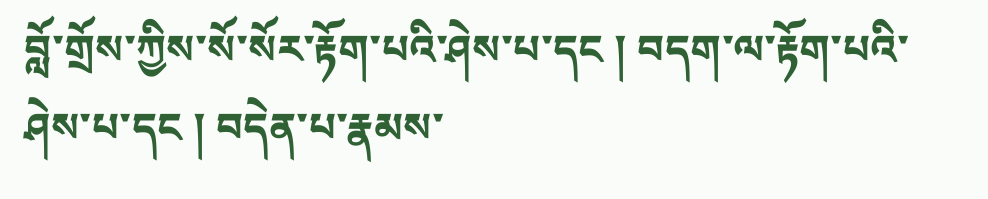བློ་གྲོས་ཀྱིས་སོ་སོར་རྟོག་པའི་ཤེས་པ་དང ། བདག་ལ་རྟོག་པའི་ཤེས་པ་དང ། བདེན་པ་རྣམས་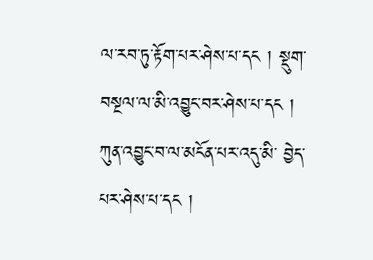ལ་རབ་ཏུ་རྟོག་པར་ཤེས་པ་དང ། སྡུག་བསྔལ་ལ་མི་འབྱུང་བར་ཤེས་པ་དང ། ཀུན་འབྱུང་བ་ལ་མངོན་པར་འདུ་མི་ བྱེད་པར་ཤེས་པ་དང །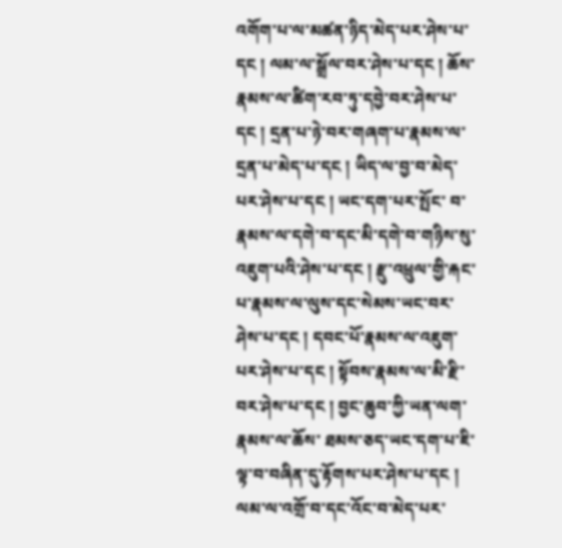འགོག་པ་ལ་མཚན་ཉིད་མེད་པར་ཤེས་པ་དང ། ལམ་ལ་སྒྲོལ་བར་ཤེས་པ་དང ། ཆོས་རྣམས་ལ་ཚིག་རབ་ཏུ་དབྱེ་བར་ཤེས་པ་དང ། དྲན་པ་ཉེ་བར་གཞག་པ་རྣམས་ལ་དྲན་པ་མེད་པ་དང ། ཡིད་ལ་བྱ་བ་མེད་པར་ཤེས་པ་དང ། ཡང་དག་པར་སྤོང་ བ་རྣམས་ལ་དགེ་བ་དང་མི་དགེ་བ་གཉིས་སུ་འཇུག་པའི་ཤེས་པ་དང ། རྫུ་འཕྲུལ་གྱི་རྐང་པ་རྣམས་ལ་ལུས་དང་སེམས་ཡང་བར་ཤེས་པ་དང ། དབང་པོ་རྣམས་ལ་འཇུག་པར་ཤེས་པ་དང ། སྟོབས་རྣམས་ལ་མི་རྫི་བར་ཤེས་པ་དང ། བྱང་ཆུབ་ཀྱི་ཡན་ལག་རྣམས་ལ་ཆོས་ ཐམས་ཅད་ཡང་དག་པ་ཇི་ལྟ་བ་བཞིན་དུ་རྟོགས་པར་ཤེས་པ་དང ། ལམ་ལ་འགྲོ་བ་དང་འོང་བ་མེད་པར་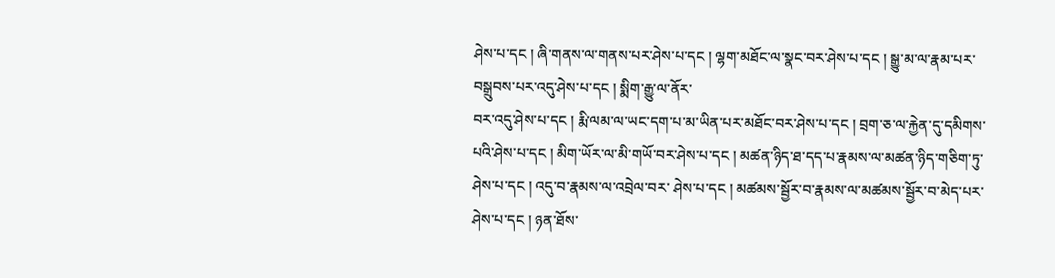ཤེས་པ་དང ། ཞི་གནས་ལ་གནས་པར་ཤེས་པ་དང ། ལྷག་མཐོང་ལ་སྣང་བར་ཤེས་པ་དང ། སྒྱུ་མ་ལ་རྣམ་པར་བསྒྲུབས་པར་འདུ་ཤེས་པ་དང ། སྨིག་རྒྱུ་ལ་ནོར་
བར་འདུ་ཤེས་པ་དང ། རྨི་ལམ་ལ་ཡང་དག་པ་མ་ཡིན་པར་མཐོང་བར་ཤེས་པ་དང ། བྲག་ཅ་ལ་རྐྱེན་དུ་དམིགས་པའི་ཤེས་པ་དང ། མིག་ཡོར་ལ་མི་གཡོ་བར་ཤེས་པ་དང ། མཚན་ཉིད་ཐ་དད་པ་རྣམས་ལ་མཚན་ཉིད་གཅིག་ཏུ་ཤེས་པ་དང ། འདུ་བ་རྣམས་ལ་འབྲེལ་བར་ ཤེས་པ་དང ། མཚམས་སྦྱོར་བ་རྣམས་ལ་མཚམས་སྦྱོར་བ་མེད་པར་ཤེས་པ་དང ། ཉན་ཐོས་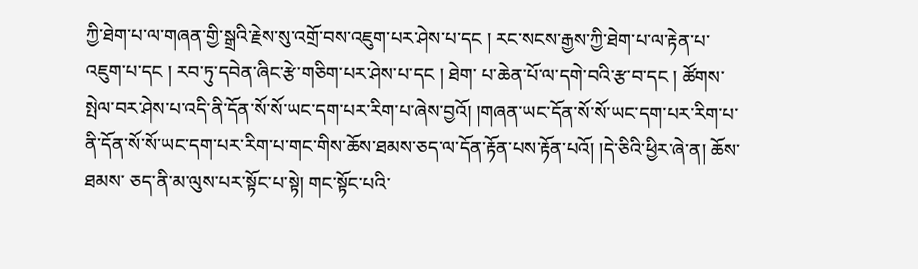ཀྱི་ཐེག་པ་ལ་གཞན་གྱི་སྒྲའི་རྗེས་སུ་འགྲོ་བས་འཇུག་པར་ཤེས་པ་དང ། རང་སངས་རྒྱས་ཀྱི་ཐེག་པ་ལ་རྟེན་པ་འཇུག་པ་དང ། རབ་ཏུ་དབེན་ཞིང་རྩེ་གཅིག་པར་ཤེས་པ་དང ། ཐེག་ པ་ཆེན་པོ་ལ་དགེ་བའི་རྩ་བ་དང ། ཚོགས་སྤེལ་བར་ཤེས་པ་འདི་ནི་དོན་སོ་སོ་ཡང་དག་པར་རིག་པ་ཞེས་བྱའོ། །གཞན་ཡང་དོན་སོ་སོ་ཡང་དག་པར་རིག་པ་ནི་དོན་སོ་སོ་ཡང་དག་པར་རིག་པ་གང་གིས་ཆོས་ཐམས་ཅད་ལ་དོན་རྟོན་པས་རྟོན་པའོ། །དེ་ཅིའི་ཕྱིར་ཞེ་ན། ཆོས་ཐམས་ ཅད་ནི་མ་ལུས་པར་སྟོང་པ་སྟེ། གང་སྟོང་པའི་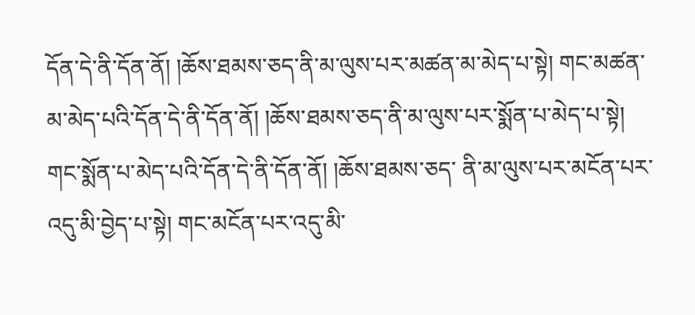དོན་དེ་ནི་དོན་ནོ། །ཆོས་ཐམས་ཅད་ནི་མ་ལུས་པར་མཚན་མ་མེད་པ་སྟེ། གང་མཚན་མ་མེད་པའི་དོན་དེ་ནི་དོན་ནོ། །ཆོས་ཐམས་ཅད་ནི་མ་ལུས་པར་སྨོན་པ་མེད་པ་སྟེ། གང་སྨོན་པ་མེད་པའི་དོན་དེ་ནི་དོན་ནོ། །ཆོས་ཐམས་ཅད་ ནི་མ་ལུས་པར་མངོན་པར་འདུ་མི་བྱེད་པ་སྟེ། གང་མངོན་པར་འདུ་མི་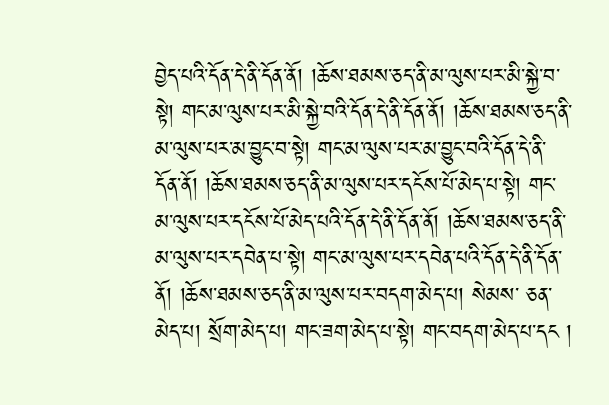བྱེད་པའི་དོན་དེ་ནི་དོན་ནོ། །ཆོས་ཐམས་ཅད་ནི་མ་ལུས་པར་མི་སྐྱེ་བ་སྟེ། གང་མ་ལུས་པར་མི་སྐྱེ་བའི་དོན་དེ་ནི་དོན་ནོ། །ཆོས་ཐམས་ཅད་ནི་མ་ལུས་པར་མ་བྱུང་བ་སྟེ། གང་མ་ལུས་པར་མ་བྱུང་བའི་དོན་དེ་ནི་ དོན་ནོ། །ཆོས་ཐམས་ཅད་ནི་མ་ལུས་པར་དངོས་པོ་མེད་པ་སྟེ། གང་མ་ལུས་པར་དངོས་པོ་མེད་པའི་དོན་དེ་ནི་དོན་ནོ། །ཆོས་ཐམས་ཅད་ནི་མ་ལུས་པར་དབེན་པ་སྟེ། གང་མ་ལུས་པར་དབེན་པའི་དོན་དེ་ནི་དོན་ནོ། །ཆོས་ཐམས་ཅད་ནི་མ་ལུས་པར་བདག་མེད་པ། སེམས་ ཅན་མེད་པ། སྲོག་མེད་པ། གང་ཟག་མེད་པ་སྟེ། གང་བདག་མེད་པ་དང །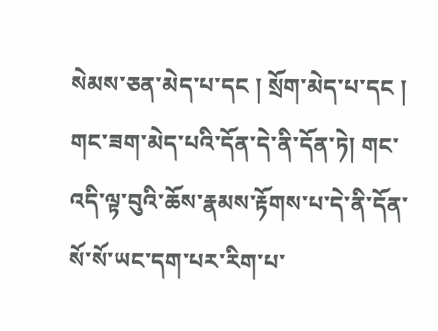སེམས་ཅན་མེད་པ་དང ། སྲོག་མེད་པ་དང ། གང་ཟག་མེད་པའི་དོན་དེ་ནི་དོན་ཏེ། གང་འདི་ལྟ་བུའི་ཆོས་རྣམས་རྟོགས་པ་དེ་ནི་དོན་སོ་སོ་ཡང་དག་པར་རིག་པ་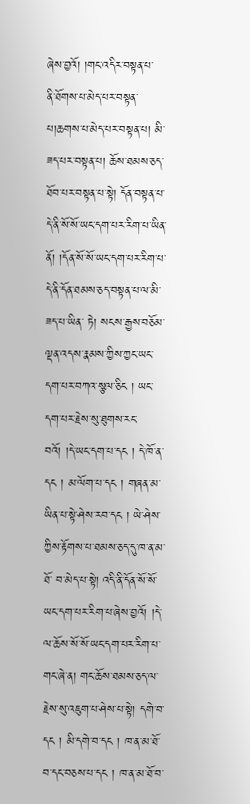ཞེས་བྱའོ། །གང་འདིར་བསྟན་པ་
ནི་ཐོགས་པ་མེད་པར་བསྟན་པ།ཆགས་པ་མེད་པར་བསྟན་པ། མི་ཟད་པར་བསྟན་པ། ཆོས་ཐམས་ཅད་ཐོབ་པར་བསྟན་པ་སྟེ། དོན་བསྟན་པ་དེ་ནི་སོ་སོ་ཡང་དག་པར་རིག་པ་ཡིན་ནོ། །དོན་སོ་སོ་ཡང་དག་པར་རིག་པ་དེ་ནི་དོན་ཐམས་ཅད་བསྟན་པ་ལ་མི་ཟད་པ་ཡིན་ ཏེ། སངས་རྒྱས་བཅོམ་ལྡན་འདས་རྣམས་ཀྱིས་ཀྱང་ཡང་དག་པར་བཀའ་སྩལ་ཅིང ། ཡང་དག་པར་རྗེས་སུ་ཐུགས་རང་བའོ། །དེ་ཡང་དག་པ་དང ། དེ་ཁོ་ན་དང ། མ་ལོག་པ་དང ། གཞན་མ་ཡིན་པ་སྟེ་ཤེས་རབ་དང ། ཡེ་ཤེས་ཀྱིས་རྟོགས་པ་ཐམས་ཅད་དུ་ཁ་ན་མ་ཐོ་ བ་མེད་པ་སྟེ། འདི་ནི་དོན་སོ་སོ་ཡང་དག་པར་རིག་པ་ཞེས་བྱའོ། །དེ་ལ་ཆོས་སོ་སོ་ཡང་དག་པར་རིག་པ་གང་ཞེ་ན། གང་ཆོས་ཐམས་ཅད་ལ་རྗེས་སུ་འཇུག་པ་ཤེས་པ་སྟེ། དགེ་བ་དང ། མི་དགེ་བ་དང ། ཁ་ན་མ་ཐོ་བ་དང་བཅས་པ་དང ། ཁ་ན་མ་ཐོ་བ་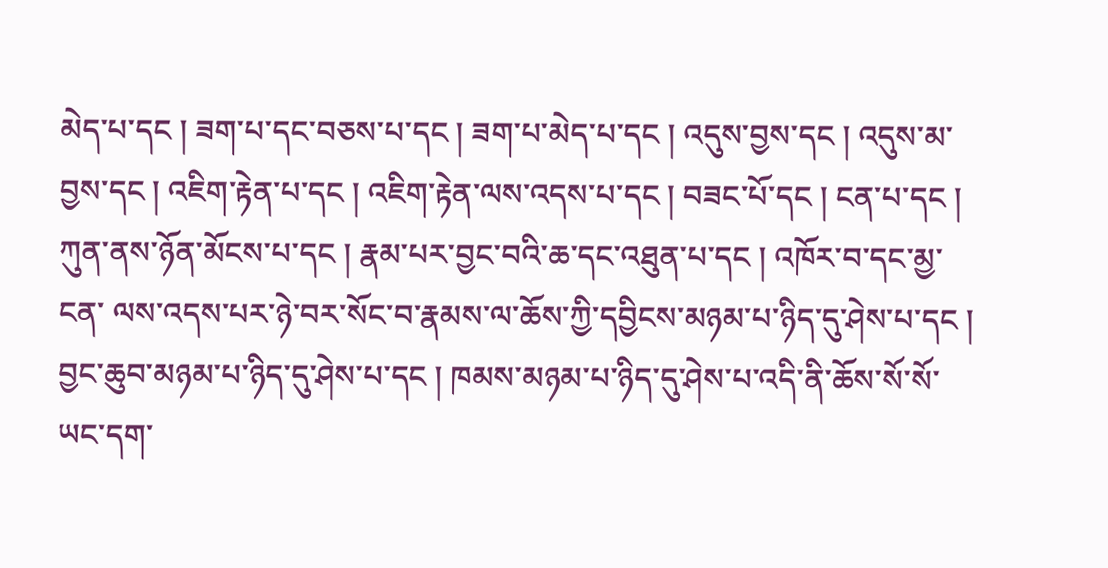མེད་པ་དང ། ཟག་པ་དང་བཅས་པ་དང ། ཟག་པ་མེད་པ་དང ། འདུས་བྱས་དང ། འདུས་མ་བྱས་དང ། འཇིག་རྟེན་པ་དང ། འཇིག་རྟེན་ལས་འདས་པ་དང ། བཟང་པོ་དང ། ངན་པ་དང ། ཀུན་ནས་ཉོན་མོངས་པ་དང ། རྣམ་པར་བྱང་བའི་ཆ་དང་འཐུན་པ་དང ། འཁོར་བ་དང་མྱ་ངན་ ལས་འདས་པར་ཉེ་བར་སོང་བ་རྣམས་ལ་ཆོས་ཀྱི་དབྱིངས་མཉམ་པ་ཉིད་དུ་ཤེས་པ་དང ། བྱང་ཆུབ་མཉམ་པ་ཉིད་དུ་ཤེས་པ་དང ། ཁམས་མཉམ་པ་ཉིད་དུ་ཤེས་པ་འདི་ནི་ཆོས་སོ་སོ་ཡང་དག་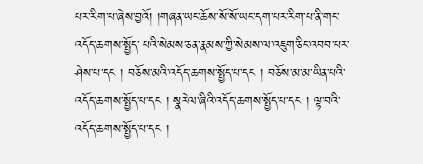པར་རིག་པ་ཞེས་བྱའོ། །གཞན་ཡང་ཆོས་སོ་སོ་ཡང་དག་པར་རིག་པ་ནི་གང་འདོད་ཆགས་སྤྱོད་ པའི་སེམས་ཅན་རྣམས་ཀྱི་སེམས་ལ་འཇུག་ཅིང་འབབ་པར་ཤེས་པ་དང ། བཅོས་མའི་འདོད་ཆགས་སྤྱོད་པ་དང ། བཅོས་མ་མ་ཡིན་པའི་འདོད་ཆགས་སྤྱོད་པ་དང ། སྣརེལ་ཞིའི་འདོད་ཆགས་སྤྱོད་པ་དང ། ལྟ་བའི་འདོད་ཆགས་སྤྱོད་པ་དང །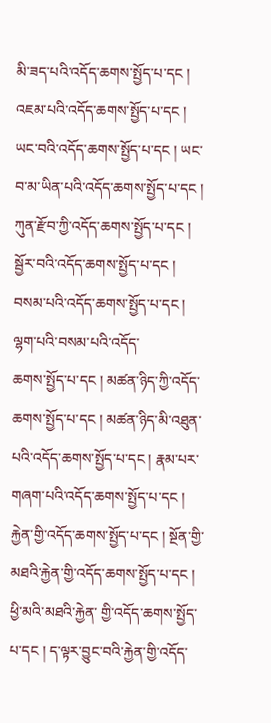མི་ཟད་པའི་འདོད་ཆགས་སྤྱོད་པ་དང ། འཇམ་པའི་འདོད་ཆགས་སྤྱོད་པ་དང ། ཡང་བའི་འདོད་ཆགས་སྤྱོད་པ་དང ། ཡང་བ་མ་ཡིན་པའི་འདོད་ཆགས་སྤྱོད་པ་དང ། ཀུན་རྫོབ་ཀྱི་འདོད་ཆགས་སྤྱོད་པ་དང ། སྦྱོར་བའི་འདོད་ཆགས་སྤྱོད་པ་དང ། བསམ་པའི་འདོད་ཆགས་སྤྱོད་པ་དང ། ལྷག་པའི་བསམ་པའི་འདོད་
ཆགས་སྤྱོད་པ་དང ། མཚན་ཉིད་ཀྱི་འདོད་ཆགས་སྤྱོད་པ་དང ། མཚན་ཉིད་མི་འཐུན་པའི་འདོད་ཆགས་སྤྱོད་པ་དང ། རྣམ་པར་གཞག་པའི་འདོད་ཆགས་སྤྱོད་པ་དང ། རྐྱེན་གྱི་འདོད་ཆགས་སྤྱོད་པ་དང ། སྔོན་གྱི་མཐའི་རྐྱེན་གྱི་འདོད་ཆགས་སྤྱོད་པ་དང ། ཕྱི་མའི་མཐའི་རྐྱེན་ གྱི་འདོད་ཆགས་སྤྱོད་པ་དང ། ད་ལྟར་བྱུང་བའི་རྐྱེན་གྱི་འདོད་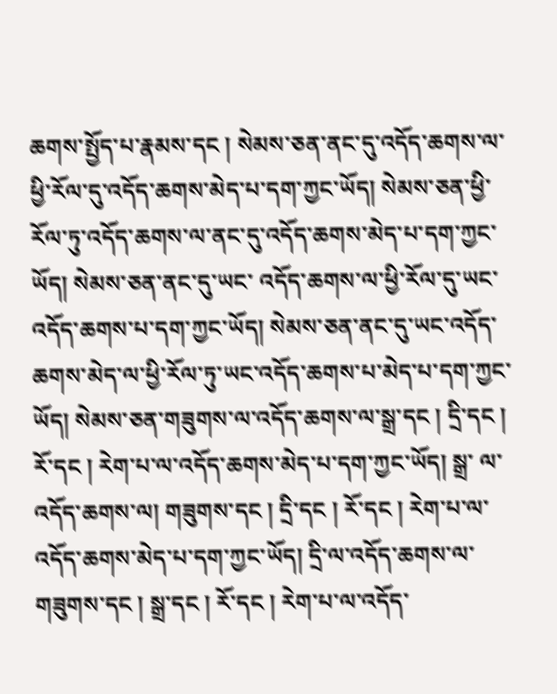ཆགས་སྤྱོད་པ་རྣམས་དང ། སེམས་ཅན་ནང་དུ་འདོད་ཆགས་ལ་ཕྱི་རོལ་དུ་འདོད་ཆགས་མེད་པ་དག་ཀྱང་ཡོད། སེམས་ཅན་ཕྱི་རོལ་ཏུ་འདོད་ཆགས་ལ་ནང་དུ་འདོད་ཆགས་མེད་པ་དག་ཀྱང་ཡོད། སེམས་ཅན་ནང་དུ་ཡང་ འདོད་ཆགས་ལ་ཕྱི་རོལ་དུ་ཡང་འདོད་ཆགས་པ་དག་ཀྱང་ཡོད། སེམས་ཅན་ནང་དུ་ཡང་འདོད་ཆགས་མེད་ལ་ཕྱི་རོལ་ཏུ་ཡང་འདོད་ཆགས་པ་མེད་པ་དག་ཀྱང་ཡོད། སེམས་ཅན་གཟུགས་ལ་འདོད་ཆགས་ལ་སྒྲ་དང ། དྲི་དང ། རོ་དང ། རེག་པ་ལ་འདོད་ཆགས་མེད་པ་དག་ཀྱང་ཡོད། སྒྲ་ ལ་འདོད་ཆགས་ལ། གཟུགས་དང ། དྲི་དང ། རོ་དང ། རེག་པ་ལ་འདོད་ཆགས་མེད་པ་དག་ཀྱང་ཡོད། དྲི་ལ་འདོད་ཆགས་ལ་གཟུགས་དང ། སྒྲ་དང ། རོ་དང ། རེག་པ་ལ་འདོད་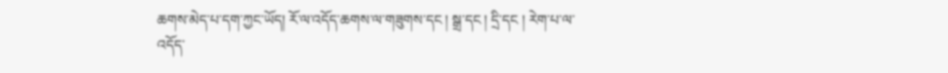ཆགས་མེད་པ་དག་ཀྱང་ཡོད། རོ་ལ་འདོད་ཆགས་ལ་གཟུགས་དང ། སྒྲ་དང ། དྲི་དང ། རེག་པ་ལ་འདོད་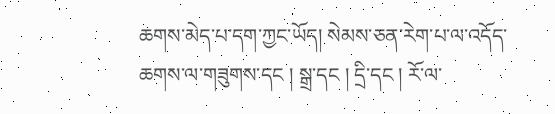ཆགས་མེད་པ་དག་ཀྱང་ཡོད། སེམས་ཅན་རེག་པ་ལ་འདོད་ཆགས་ལ་གཟུགས་དང ། སྒྲ་དང ། དྲི་དང ། རོ་ལ་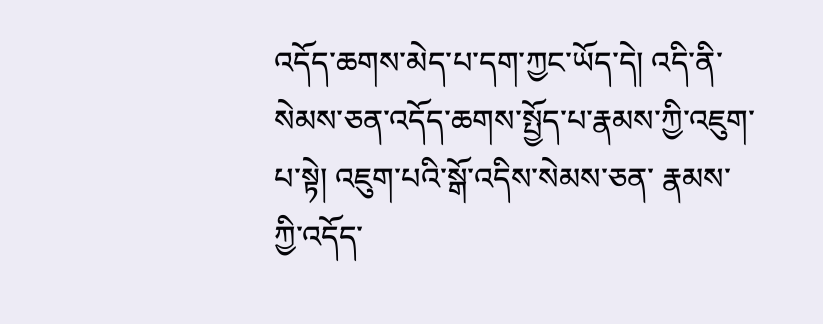འདོད་ཆགས་མེད་པ་དག་ཀྱང་ཡོད་དེ། འདི་ནི་སེམས་ཅན་འདོད་ཆགས་སྤྱོད་པ་རྣམས་ཀྱི་འཇུག་པ་སྟེ། འཇུག་པའི་སྒོ་འདིས་སེམས་ཅན་ རྣམས་ཀྱི་འདོད་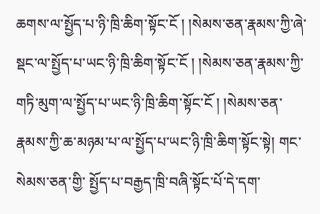ཆགས་ལ་སྤྱོད་པ་ཉི་ཁྲི་ཆིག་སྟོང་ངོ ། །སེམས་ཅན་རྣམས་ཀྱི་ཞེ་སྡང་ལ་སྤྱོད་པ་ཡང་ཉི་ཁྲི་ཆིག་སྟོང་ངོ ། །སེམས་ཅན་རྣམས་ཀྱི་གཏི་མུག་ལ་སྤྱོད་པ་ཡང་ཉི་ཁྲི་ཆིག་སྟོང་ངོ ། །སེམས་ཅན་རྣམས་ཀྱི་ཆ་མཉམ་པ་ལ་སྤྱོད་པ་ཡང་ཉི་ཁྲི་ཆིག་སྟོང་སྟེ། གང་སེམས་ཅན་གྱི་ སྤྱོད་པ་བརྒྱད་ཁྲི་བཞི་སྟོང་པོ་དེ་དག་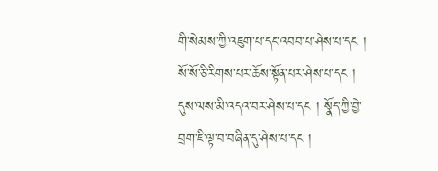གི་སེམས་ཀྱི་འཇུག་པ་དང་འབབ་པ་ཤེས་པ་དང ། སོ་སོ་ཅི་རིགས་པར་ཆོས་སྟོན་པར་ཤེས་པ་དང ། དུས་ལས་མི་འདའ་བར་ཤེས་པ་དང ། སྣོད་ཀྱི་བྱེ་བྲག་ཇི་ལྟ་བ་བཞིན་དུ་ཤེས་པ་དང །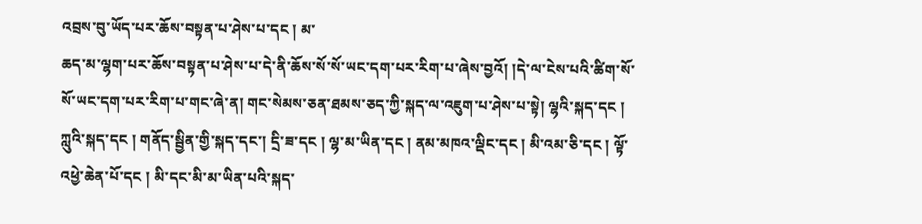འབྲས་བུ་ཡོད་པར་ཆོས་བསྟན་པ་ཤེས་པ་དང ། མ་
ཆད་མ་ལྷག་པར་ཆོས་བསྟན་པ་ཤེས་པ་དེ་ནི་ཆོས་སོ་སོ་ཡང་དག་པར་རིག་པ་ཞེས་བྱའོ། །དེ་ལ་ངེས་པའི་ཚིག་སོ་སོ་ཡང་དག་པར་རིག་པ་གང་ཞེ་ན། གང་སེམས་ཅན་ཐམས་ཅད་ཀྱི་སྐད་ལ་འཇུག་པ་ཤེས་པ་སྟེ། ལྷའི་སྐད་དང ། ཀླུའི་སྐད་དང ། གནོད་སྦྱིན་གྱི་སྐད་དང་། དྲི་ཟ་དང ། ལྷ་མ་ཡིན་དང ། ནམ་མཁའ་ལྡིང་དང ། མི་འམ་ཅི་དང ། ལྟོ་འཕྱེ་ཆེན་པོ་དང ། མི་དང་མི་མ་ཡིན་པའི་སྐད་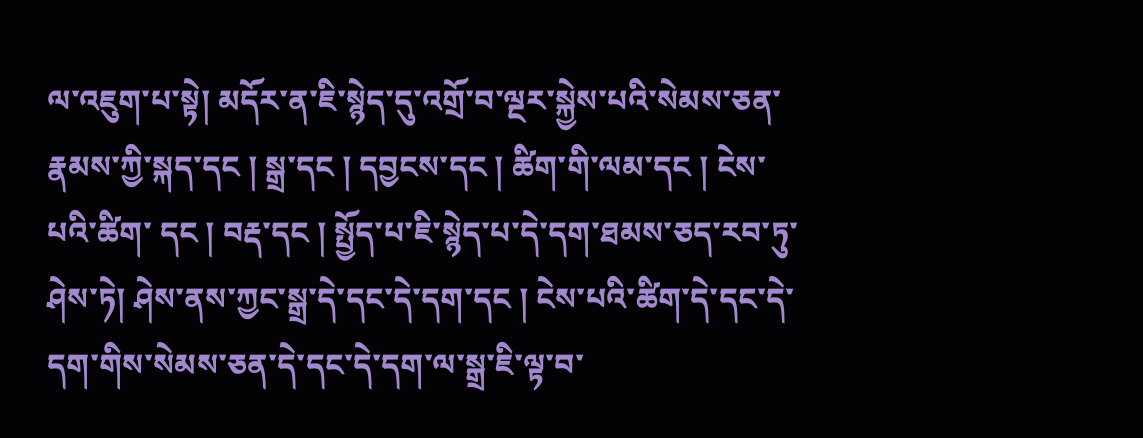ལ་འཇུག་པ་སྟེ། མདོར་ན་ཇི་སྙེད་དུ་འགྲོ་བ་ལྔར་སྐྱེས་པའི་སེམས་ཅན་རྣམས་ཀྱི་སྐད་དང ། སྒྲ་དང ། དབྱངས་དང ། ཚིག་གི་ལམ་དང ། ངེས་པའི་ཚིག་ དང ། བརྡ་དང ། སྤྱོད་པ་ཇི་སྙེད་པ་དེ་དག་ཐམས་ཅད་རབ་ཏུ་ཤེས་ཏེ། ཤེས་ནས་ཀྱང་སྒྲ་དེ་དང་དེ་དག་དང ། ངེས་པའི་ཚིག་དེ་དང་དེ་དག་གིས་སེམས་ཅན་དེ་དང་དེ་དག་ལ་སྒྲ་ཇི་ལྟ་བ་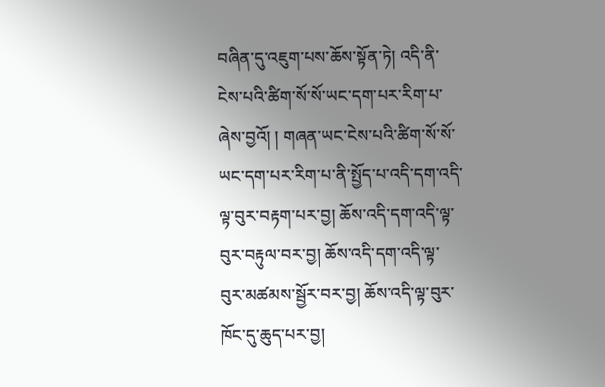བཞིན་དུ་འཇུག་པས་ཆོས་སྟོན་ཏེ། འདི་ནི་ངེས་པའི་ཚིག་སོ་སོ་ཡང་དག་པར་རིག་པ་ཞེས་བྱའོ། ། གཞན་ཡང་ངེས་པའི་ཚིག་སོ་སོ་ཡང་དག་པར་རིག་པ་ནི་སྤྱོད་པ་འདི་དག་འདི་ལྟ་བུར་བརྟག་པར་བྱ། ཆོས་འདི་དག་འདི་ལྟ་བུར་བརྟུལ་བར་བྱ། ཆོས་འདི་དག་འདི་ལྟ་བུར་མཚམས་སྦྱོར་བར་བྱ། ཆོས་འདི་ལྟ་བུར་ཁོང་དུ་ཆུད་པར་བྱ།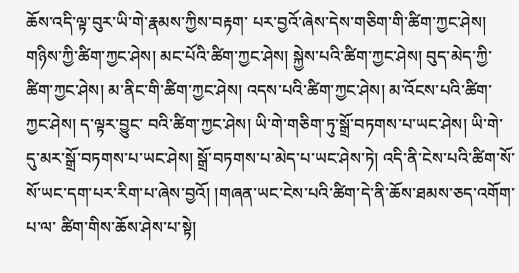ཆོས་འདི་ལྟ་བུར་ཡི་གེ་རྣམས་ཀྱིས་བརྟག་ པར་བྱའོ་ཞེས་དེས་གཅིག་གི་ཚིག་ཀྱང་ཤེས། གཉིས་ཀྱི་ཚིག་ཀྱང་ཤེས། མང་པོའི་ཚིག་ཀྱང་ཤེས། སྐྱེས་པའི་ཚིག་ཀྱང་ཤེས། བུད་མེད་ཀྱི་ཚིག་ཀྱང་ཤེས། མ་ནིང་གི་ཚིག་ཀྱང་ཤེས། འདས་པའི་ཚིག་ཀྱང་ཤེས། མ་འོངས་པའི་ཚིག་ཀྱང་ཤེས། ད་ལྟར་བྱུང་ བའི་ཚིག་ཀྱང་ཤེས། ཡི་གེ་གཅིག་ཏུ་སྒྲོ་བཏགས་པ་ཡང་ཤེས། ཡི་གེ་དུ་མར་སྒྲོ་བཏགས་པ་ཡང་ཤེས། སྒྲོ་བཏགས་པ་མེད་པ་ཡང་ཤེས་ཏེ། འདི་ནི་ངེས་པའི་ཚིག་སོ་སོ་ཡང་དག་པར་རིག་པ་ཞེས་བྱའོ། །གཞན་ཡང་ངེས་པའི་ཚིག་དེ་ནི་ཆོས་ཐམས་ཅད་འགོག་པ་ལ་ ཚིག་གིས་ཆོས་ཤེས་པ་སྟེ།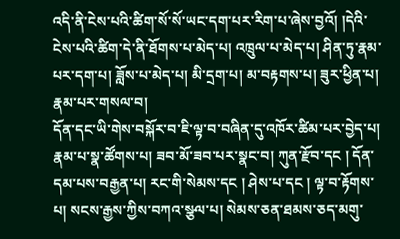འདི་ནི་ངེས་པའི་ཚིག་སོ་སོ་ཡང་དག་པར་རིག་པ་ཞེས་བྱའོ། །དེའི་ངེས་པའི་ཚིག་དེ་ནི་ཐོགས་པ་མེད་པ། འཁྲུལ་པ་མེད་པ། ཤིན་ཏུ་རྣམ་པར་དག་པ། ཟློས་པ་མེད་པ། མི་དྲག་པ། མ་བརྟགས་པ། ཟུར་ཕྱིན་པ། རྣམ་པར་གསལ་བ།
དོན་དང་ཡི་གེས་བསྐོར་བ་ཇི་ལྟ་བ་བཞིན་དུ་འཁོར་ཚིམ་པར་བྱེད་པ། རྣམ་པ་སྣ་ཚོགས་པ། ཟབ་མོ་ཟབ་པར་སྣང་བ། ཀུན་རྫོབ་དང ། དོན་དམ་པས་བརྒྱན་པ། རང་གི་སེམས་དང ། ཤེས་པ་དང ། ལྟ་བ་རྟོགས་པ། སངས་རྒྱས་ཀྱིས་བཀའ་སྩལ་པ། སེམས་ཅན་ཐམས་ཅད་མགུ་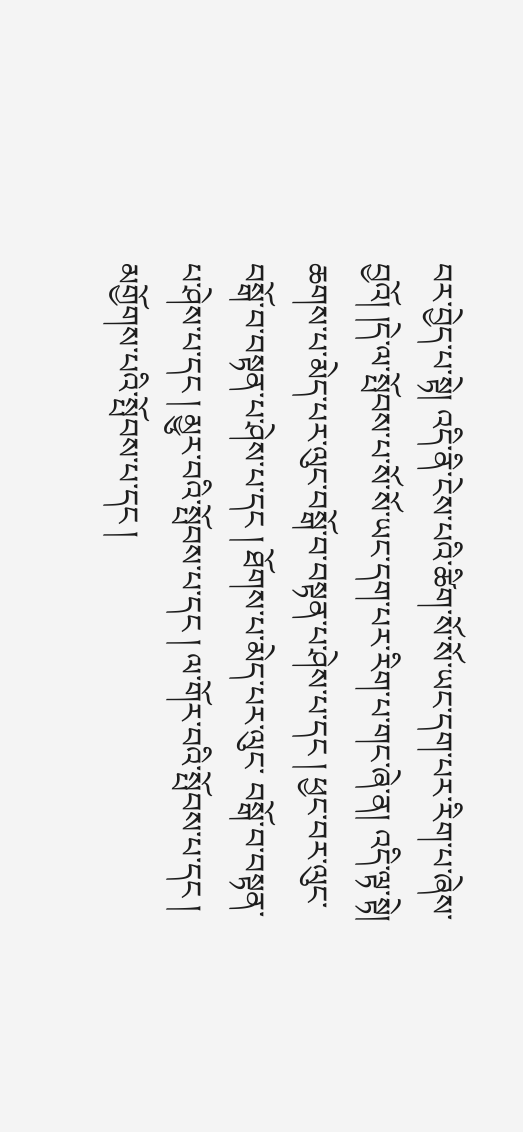བར་བྱེད་པ་སྟེ། འདི་ནི་ངེས་པའི་ཚིག་སོ་སོ་ཡང་དག་པར་རིག་པ་ཞེས་བྱའོ། །དེ་ལ་སྤོབས་པ་སོ་སོ་ཡང་དག་པར་རིག་པ་གང་ཞེ་ན། འདི་ལྟ་སྟེ། ཆགས་པ་མེད་པར་ལུང་བསྒོ་བ་བསྟན་པ་ཤེས་པ་དང ། ཕྱང་བར་ལུང་བསྒོ་བ་བསྟན་པ་ཤེས་པ་དང ། ཐོགས་པ་མེད་པར་ལུང་ བསྒོ་བ་བསྟན་པ་ཤེས་པ་དང ། མྱུར་བའི་སྤོབས་པ་དང ། ལ་གོར་བའི་སྤོབས་པ་དང ། མགྱོགས་པའི་སྤོབས་པ་དང །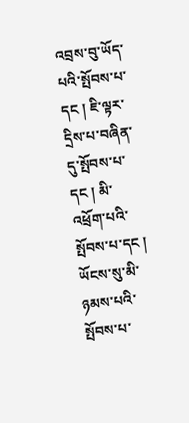འབྲས་བུ་ཡོད་པའི་སྤོབས་པ་དང ། ཇི་ལྟར་དྲིས་པ་བཞིན་དུ་སྤོབས་པ་དང ། མི་འཕྲོག་པའི་སྤོབས་པ་དང ། ཡོངས་སུ་མི་ཉམས་པའི་སྤོབས་པ་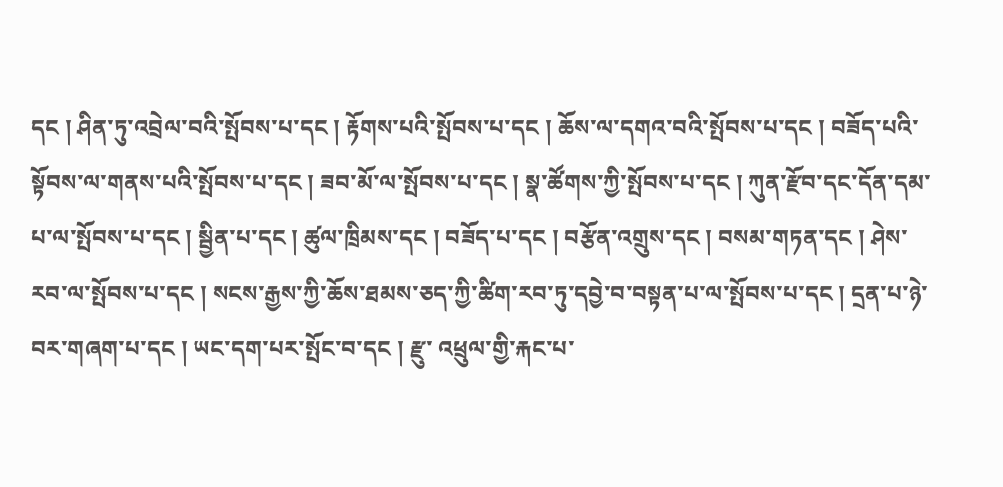དང ། ཤིན་ཏུ་འབྲེལ་བའི་སྤོབས་པ་དང ། རྟོགས་པའི་སྤོབས་པ་དང ། ཆོས་ལ་དགའ་བའི་སྤོབས་པ་དང ། བཟོད་པའི་སྟོབས་ལ་གནས་པའི་སྤོབས་པ་དང ། ཟབ་མོ་ལ་སྤོབས་པ་དང ། སྣ་ཚོགས་ཀྱི་སྤོབས་པ་དང ། ཀུན་རྫོབ་དང་དོན་དམ་པ་ལ་སྤོབས་པ་དང ། སྦྱིན་པ་དང ། ཚུལ་ཁྲིམས་དང ། བཟོད་པ་དང ། བརྩོན་འགྲུས་དང ། བསམ་གཏན་དང ། ཤེས་རབ་ལ་སྤོབས་པ་དང ། སངས་རྒྱས་ཀྱི་ཆོས་ཐམས་ཅད་ཀྱི་ཚིག་རབ་ཏུ་དབྱེ་བ་བསྟན་པ་ལ་སྤོབས་པ་དང ། དྲན་པ་ཉེ་བར་གཞག་པ་དང ། ཡང་དག་པར་སྤོང་བ་དང ། རྫུ་ འཕྲུལ་གྱི་རྐང་པ་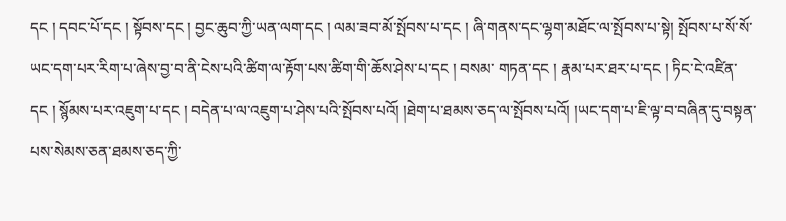དང ། དབང་པོ་དང ། སྟོབས་དང ། བྱང་ཆུབ་ཀྱི་ཡན་ལག་དང ། ལམ་ཟབ་མོ་སྤོབས་པ་དང ། ཞི་གནས་དང་ལྷག་མཐོང་ལ་སྤོབས་པ་སྟེ། སྤོབས་པ་སོ་སོ་ཡང་དག་པར་རིག་པ་ཞེས་བྱ་བ་ནི་ངེས་པའི་ཚིག་ལ་རྟོག་པས་ཚིག་གི་ཆོས་ཤེས་པ་དང ། བསམ་ གཏན་དང ། རྣམ་པར་ཐར་པ་དང ། ཏིང་ངེ་འཛིན་དང ། སྙོམས་པར་འཇུག་པ་དང ། བདེན་པ་ལ་འཇུག་པ་ཤེས་པའི་སྤོབས་པའོ། །ཐེག་པ་ཐམས་ཅད་ལ་སྤོབས་པའོ། །ཡང་དག་པ་ཇི་ལྟ་བ་བཞིན་དུ་བསྟན་པས་སེམས་ཅན་ཐམས་ཅད་ཀྱི་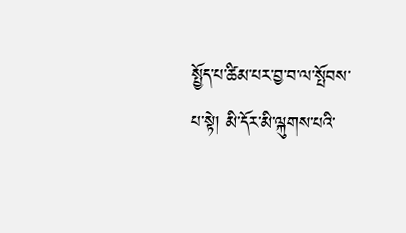སྤྱོད་པ་ཚིམ་པར་བྱ་བ་ལ་སྤོབས་
པ་སྟེ། མི་དོར་མི་ལྐུགས་པའི་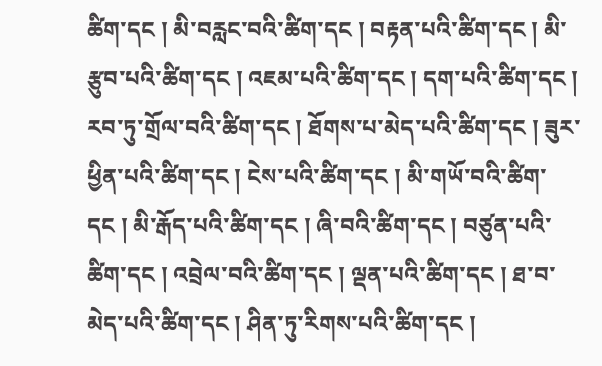ཚིག་དང ། མི་བརླང་བའི་ཚིག་དང ། བརྟན་པའི་ཚིག་དང ། མི་རྩུབ་པའི་ཚིག་དང ། འཇམ་པའི་ཚིག་དང ། དག་པའི་ཚིག་དང ། རབ་ཏུ་གྲོལ་བའི་ཚིག་དང ། ཐོགས་པ་མེད་པའི་ཚིག་དང ། ཟུར་ཕྱིན་པའི་ཚིག་དང ། ངེས་པའི་ཚིག་དང ། མི་གཡོ་བའི་ཚིག་དང ། མི་རྒོད་པའི་ཚིག་དང ། ཞི་བའི་ཚིག་དང ། བཙུན་པའི་ཚིག་དང ། འབྲེལ་བའི་ཚིག་དང ། ལྡན་པའི་ཚིག་དང ། ཐ་བ་མེད་པའི་ཚིག་དང ། ཤིན་ཏུ་རིགས་པའི་ཚིག་དང །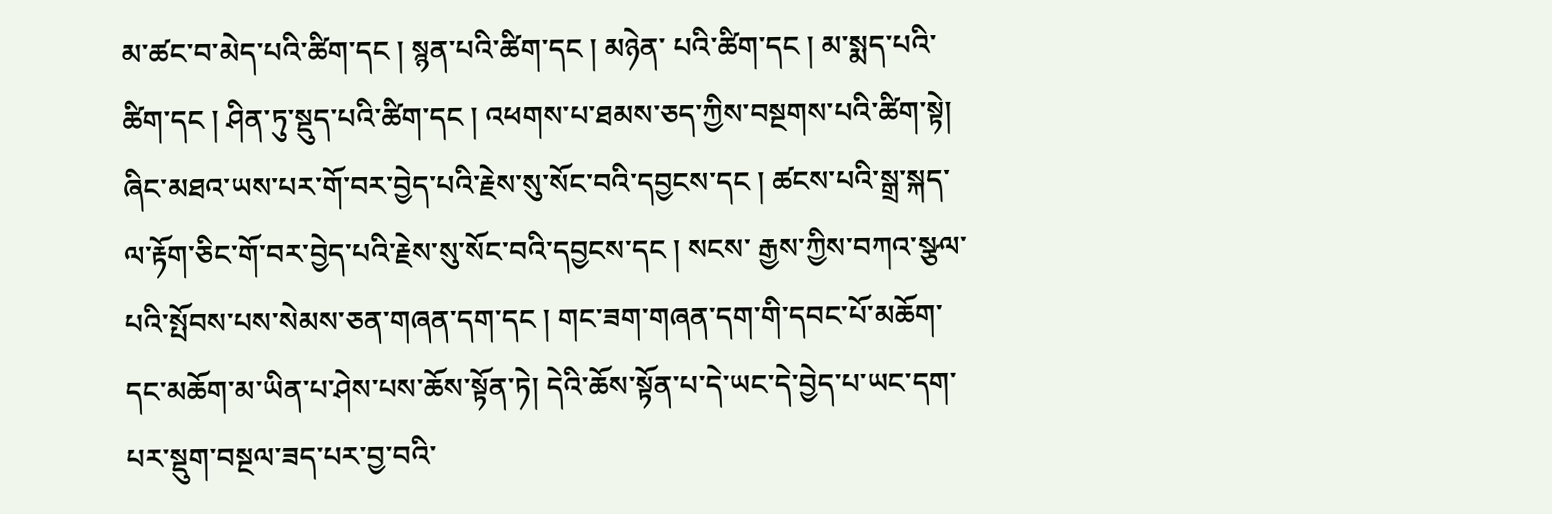མ་ཚང་བ་མེད་པའི་ཚིག་དང ། སྙན་པའི་ཚིག་དང ། མཉེན་ པའི་ཚིག་དང ། མ་སྨད་པའི་ཚིག་དང ། ཤིན་ཏུ་སྡུད་པའི་ཚིག་དང ། འཕགས་པ་ཐམས་ཅད་ཀྱིས་བསྔགས་པའི་ཚིག་སྟེ། ཞིང་མཐའ་ཡས་པར་གོ་བར་བྱེད་པའི་རྗེས་སུ་སོང་བའི་དབྱངས་དང ། ཚངས་པའི་སྒྲ་སྐད་ལ་རྟོག་ཅིང་གོ་བར་བྱེད་པའི་རྗེས་སུ་སོང་བའི་དབྱངས་དང ། སངས་ རྒྱས་ཀྱིས་བཀའ་སྩལ་པའི་སྤོབས་པས་སེམས་ཅན་གཞན་དག་དང ། གང་ཟག་གཞན་དག་གི་དབང་པོ་མཆོག་དང་མཆོག་མ་ཡིན་པ་ཤེས་པས་ཆོས་སྟོན་ཏེ། དེའི་ཆོས་སྟོན་པ་དེ་ཡང་དེ་བྱེད་པ་ཡང་དག་པར་སྡུག་བསྔལ་ཟད་པར་བྱ་བའི་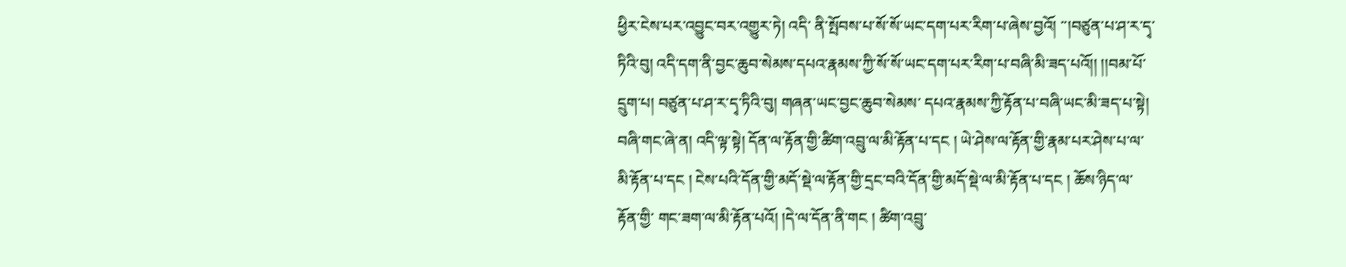ཕྱིར་ངེས་པར་འབྱུང་བར་འགྱུར་ཏེ། འདི་ ནི་སྤོབས་པ་སོ་སོ་ཡང་དག་པར་རིག་པ་ཞེས་བྱའོ། ་་།བཙུན་པ་ཤ་ར་དྭ་ཏིའི་བུ། འདི་དག་ནི་བྱང་ཆུབ་སེམས་དཔའ་རྣམས་ཀྱི་སོ་སོ་ཡང་དག་པར་རིག་པ་བཞི་མི་ཟད་པའོ།། །།བམ་པོ་དྲུག་པ། བཙུན་པ་ཤ་ར་དྭ་ཏིའི་བུ། གཞན་ཡང་བྱང་ཆུབ་སེམས་ དཔའ་རྣམས་ཀྱི་རྟོན་པ་བཞི་ཡང་མི་ཟད་པ་སྟེ། བཞི་གང་ཞེ་ན། འདི་ལྟ་སྟེ། དོན་ལ་རྟོན་གྱི་ཚིག་འབྲུ་ལ་མི་རྟོན་པ་དང ། ཡེ་ཤེས་ལ་རྟོན་གྱི་རྣམ་པར་ཤེས་པ་ལ་མི་རྟོན་པ་དང ། ངེས་པའི་དོན་གྱི་མདོ་སྡེ་ལ་རྟོན་གྱི་དྲང་བའི་དོན་གྱི་མདོ་སྡེ་ལ་མི་རྟོན་པ་དང ། ཆོས་ཉིད་ལ་རྟོན་གྱི་ གང་ཟག་ལ་མི་རྟོན་པའོ། །དེ་ལ་དོན་ནི་གང ། ཚིག་འབྲུ་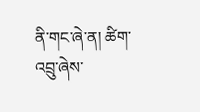ནི་གང་ཞེ་ན། ཚིག་འབྲུ་ཞེས་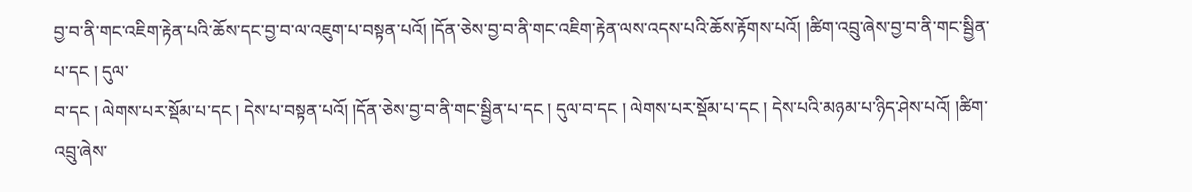བྱ་བ་ནི་གང་འཇིག་རྟེན་པའི་ཆོས་དང་བྱ་བ་ལ་འཇུག་པ་བསྟན་པའོ། །དོན་ཅེས་བྱ་བ་ནི་གང་འཇིག་རྟེན་ལས་འདས་པའི་ཆོས་རྟོགས་པའོ། །ཚིག་འབྲུ་ཞེས་བྱ་བ་ནི་གང་སྦྱིན་པ་དང ། དུལ་
བ་དང ། ལེགས་པར་སྡོམ་པ་དང ། དེས་པ་བསྟན་པའོ། །དོན་ཅེས་བྱ་བ་ནི་གང་སྦྱིན་པ་དང ། དུལ་བ་དང ། ལེགས་པར་སྡོམ་པ་དང ། དེས་པའི་མཉམ་པ་ཉིད་ཤེས་པའོ། །ཚིག་འབྲུ་ཞེས་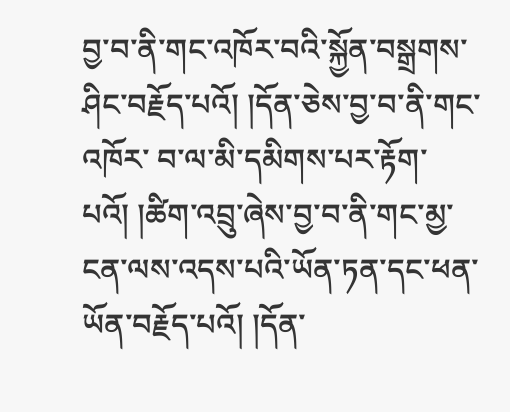བྱ་བ་ནི་གང་འཁོར་བའི་སྐྱོན་བསྒྲགས་ཤིང་བརྗོད་པའོ། །དོན་ཅེས་བྱ་བ་ནི་གང་འཁོར་ བ་ལ་མི་དམིགས་པར་རྟོག་པའོ། །ཚིག་འབྲུ་ཞེས་བྱ་བ་ནི་གང་མྱ་ངན་ལས་འདས་པའི་ཡོན་ཏན་དང་ཕན་ཡོན་བརྗོད་པའོ། །དོན་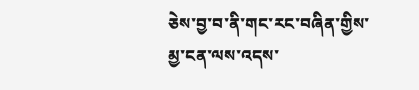ཅེས་བྱ་བ་ནི་གང་རང་བཞིན་གྱིས་མྱ་ངན་ལས་འདས་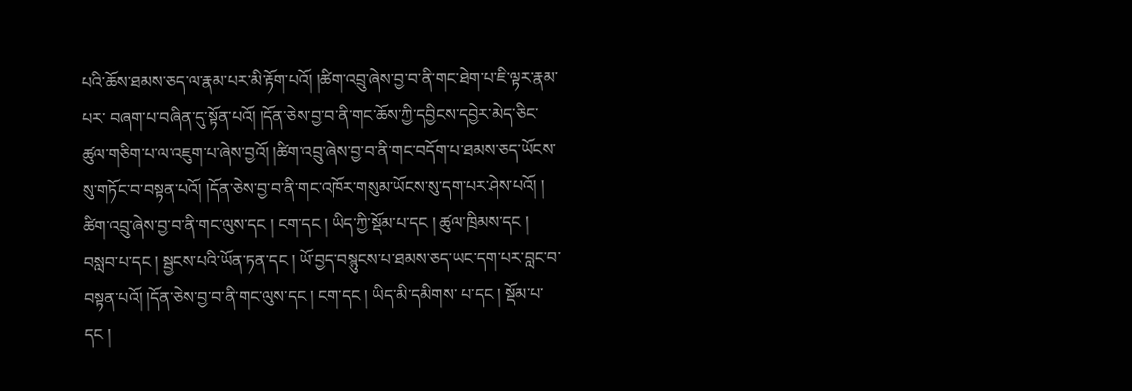པའི་ཆོས་ཐམས་ཅད་ལ་རྣམ་པར་མི་རྟོག་པའོ། །ཚིག་འབྲུ་ཞེས་བྱ་བ་ནི་གང་ཐེག་པ་ཇི་ལྟར་རྣམ་པར་ བཞག་པ་བཞིན་དུ་སྟོན་པའོ། །དོན་ཅེས་བྱ་བ་ནི་གང་ཆོས་ཀྱི་དབྱིངས་དབྱེར་མེད་ཅིང་ཚུལ་གཅིག་པ་ལ་འཇུག་པ་ཞེས་བྱའོ། །ཚིག་འབྲུ་ཞེས་བྱ་བ་ནི་གང་བདོག་པ་ཐམས་ཅད་ཡོངས་སུ་གཏོང་བ་བསྟན་པའོ། །དོན་ཅེས་བྱ་བ་ནི་གང་འཁོར་གསུམ་ཡོངས་སུ་དག་པར་ཤེས་པའོ། ། ཚིག་འབྲུ་ཞེས་བྱ་བ་ནི་གང་ལུས་དང ། ངག་དང ། ཡིད་ཀྱི་སྡོམ་པ་དང ། ཚུལ་ཁྲིམས་དང ། བསླབ་པ་དང ། སྦྱངས་པའི་ཡོན་ཏན་དང ། ཡོ་བྱད་བསྙུངས་པ་ཐམས་ཅད་ཡང་དག་པར་བླང་བ་བསྟན་པའོ། །དོན་ཅེས་བྱ་བ་ནི་གང་ལུས་དང ། ངག་དང ། ཡིད་མི་དམིགས་ པ་དང ། སྡོམ་པ་དང །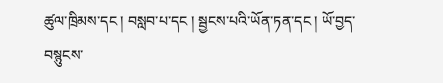ཚུལ་ཁྲིམས་དང ། བསླབ་པ་དང ། སྦྱངས་པའི་ཡོན་ཏན་དང ། ཡོ་བྱད་བསྙུངས་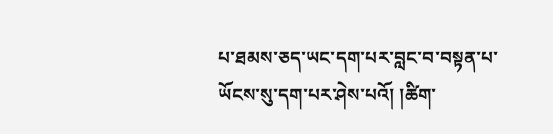པ་ཐམས་ཅད་ཡང་དག་པར་བླང་བ་བསྟན་པ་ཡོངས་སུ་དག་པར་ཤེས་པའོ། །ཚིག་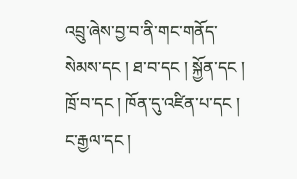འབྲུ་ཞེས་བྱ་བ་ནི་གང་གནོད་སེམས་དང ། ཐ་བ་དང ། སྐྱོན་དང ། ཁྲོ་བ་དང ། ཁོན་དུ་འཛིན་པ་དང ། ང་རྒྱལ་དང །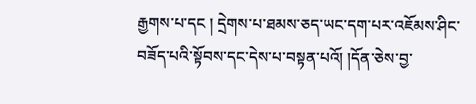རྒྱགས་པ་དང ། དྲེགས་པ་ཐམས་ཅད་ཡང་དག་པར་འཇོམས་ཤིང་བཟོད་པའི་སྟོབས་དང་དེས་པ་བསྟན་པའོ། །དོན་ཅེས་བྱ་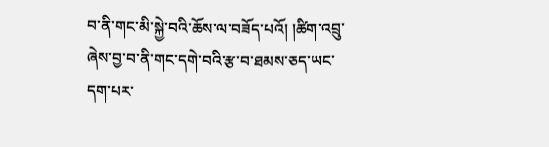བ་ནི་གང་མི་སྐྱེ་བའི་ཆོས་ལ་བཟོད་པའོ། །ཚིག་འབྲུ་ཞེས་བྱ་བ་ནི་གང་དགེ་བའི་རྩ་བ་ཐམས་ཅད་ཡང་དག་པར་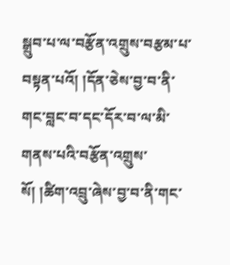སྒྲུབ་པ་ལ་བརྩོན་འགྲུས་བརྩམ་པ་བསྟན་པའོ། །དོན་ཅེས་བྱ་བ་ནི་གང་བླང་བ་དང་དོར་བ་ལ་མི་གནས་པའི་བརྩོན་འགྲུས་སོ། །ཚིག་འབྲུ་ཞེས་བྱ་བ་ནི་གང་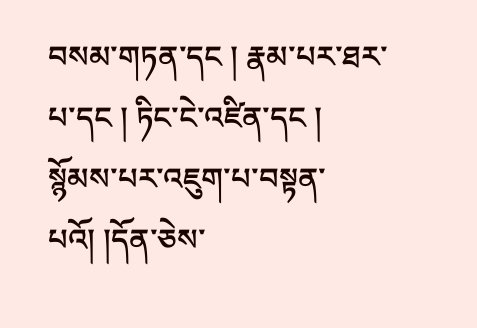བསམ་གཏན་དང ། རྣམ་པར་ཐར་པ་དང ། ཏིང་ངེ་འཛིན་དང ། སྙོམས་པར་འཇུག་པ་བསྟན་པའོ། །དོན་ཅེས་